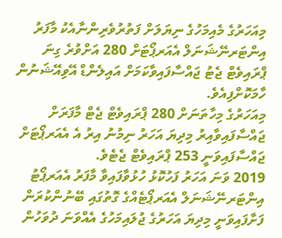މިއަހަރުގެ މެއިމަހުގެ ނިޔަލަށް ފަތުރުވެރިންނާއެކު މާފަރު އިންޓަރނޭޝަނަލް އެއަރޕޯޓަށް 280 އަށްވުރެ ގިނަ ޕްރައިވެޓް ޖެޓު ޖައްސާފައިވާކަމަށް އައިލެންޑް އޭވިއޭޝަނުން ހާމަކޮށްފިއެވެ.
މިއަހަރުގެ މިހާތަނަށް 280 ޕްރައިވެޓް ޖެޓް މާފަރަށް ޖައްސާފައިވާއިރު މިދިޔަ އަހަރު ނިމުނު އިރު އެ އެއަރޕޯޓަށް ޖައްސާފައިވަނީ 253 ޕްރައިވެޓް ޖެޓެވެ.
2019 ވަނަ އަހަރު ފަހުކޮޅު ހުޅުވާފައިވާ މާފަރު އެއަރޕޯޓު އިންޓަރނޭޝަނަލް އެއަރޕޯޓެއްގެ ގޮތުގައި ބޭނުންކުރަން ފަށާފައިވަނީ މިދިޔަ އަހަރުގެ ޖުލައިމަހުގެ އެއްވަނަ ދުވަހުން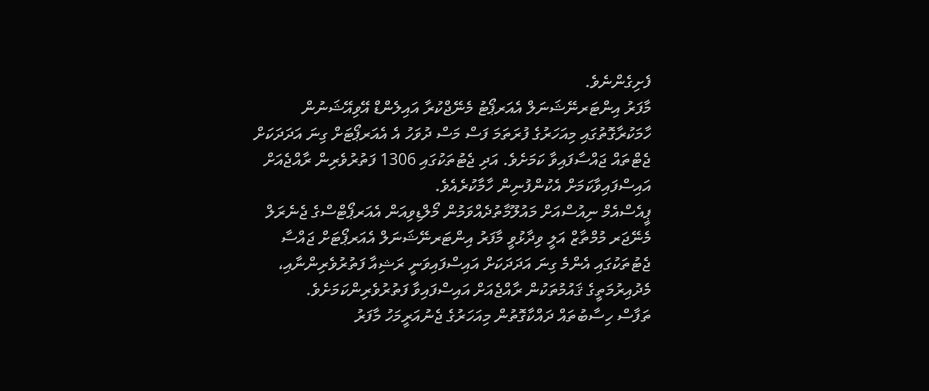ފެށިގެންނެވެ.
މާފަރު އިންޓަރނޭޝަނަލް އެއަރޕޯޓު މެނޭޖްކުރާ އައިލެންޑް އޭވިއޭޝަނުން ހާމަކުރާގޮތުގައި މިއަހަރުގެ ފުރަތަމަ ފަސް މަސް ދުވަހު އެ އެއަރޕޯޓަށް ގިނަ އަދަދަކަށް ޖެޓްތައް ޖައްސާފައިވާ ކަމަށެވެ. އަދި ޖެޓުތަކުގައި 1306 ފަތުރުވެރިން ރާއްޖެއަށް އައިސްފައިވާކަމަށް އެކުންފުނިން ހާމާކުރެއެވެ.
ޕީއެސްއެމް ނިއުސްއަށް މައުލޫމާތުދެއްވަމުން މޯލްޑިވިއަން އެއަރޕޯޓްސްގެ ޖެނެރަލް މެނޭޖަރ މުމްތާޒް އަލީ ވިދާޅުވީ މާފަރު އިންޓަރނޭޝަނަލް އެއަރޕޯޓަށް ޖައްސާ ޖެޓުތަކުގައި އެންމެ ގިނަ އަދަދަކަށް އައިސްފައިވަނީ ރަޝިއާ ފަތުރުވެރިންނާއި، މެދުއިރުމަތީގެ ޤައުމުތަކުން ރާއްޖެއަށް އައިސްފައިވާ ފަތުރުވެރިންކަމަށެވެ.
ތަފާސް ހިސާބުތައް ދައްކާގޮތުން މިއަހަރުގެ ޖެނުއަރީމަހު މާފަރު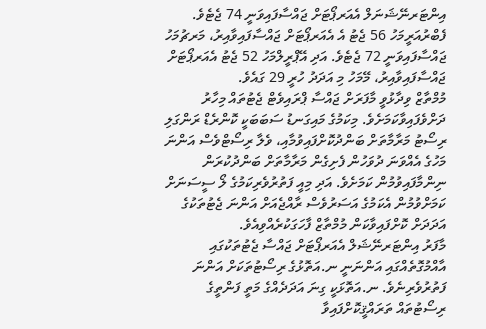އިންޓަރނޭޝަނަލް އެއަރޕޯޓަށް ޖައްސާފައިވަނީ 74 ޖެޓެވެ. ފެބްރުއަރީމަހު 56 ޖެޓު އެ އެއަރޕޯޓަށް ޖައްސާފައިވާއިރު، މަރޗުމަހު ޖައްސާފައިވަނީ 72 ޖެޓެވެ. އަދި އޭޕްރީލްމަހު 52 ޖެޓު އެއަރޕޯޓަށް ޖައްސާފައިވާއިރު، މޭމަހު މި އަދަދު ހުރީ 29 ގައެވެ.
މުމްތާޒް ވިދާޅުވީ މާފަރަށް ޖައްސާ ޕްރައިވެޓް ޖެޓުތައް މިހާރު ދަށްވެފައިވާކަމަށެވެ. މިކަމުގެ މައިގަނޑު ސަބަބަކީ ކޮންރެޑް ރަންގަލި ރިސޯޓު މަރާމާތަށް ބަންދުކޮށްފައިވުމާއި، ވެލާ ރިސޯޓްވެސް އަންނަ މަހުގެ އެއްވަނަ ދުވަހުން ފެށިގެން މަރާމާތަށް ބަންދުކުރަން ނިންމާފައިވުމުން ކަމަށެވެ. އަދި މިއީ ފަތުރުވެރިކަމުގެ ލޯ ސީސަނަށް ކަމަށްވުމުން އެކަމުގެ އަސަރުވެސް ރާއްޖެއަށް އަންނަ ޖެޓުތަކުގެ އަދަދަށް ކޮށްފައިވާކަން މުމްތާޒް ފާހަގަކުރެއްވިއެވެ.
މާފަރު އިންޓަރނޭޝަލް އެއަރޕޯޓަށް ޖައްސާ ޖެޓުތަކުގައި އާއްމުގޮތެއްގައި އަންނަނީ ނ.އަތޮޅުގެ ރިސޯޓުތަކަށް އަންނަ ފަތުރުވެރިނެވެ. ނ.އަތޮޅަކީ ގިނަ އަދަދެއްގެ މަތީ ފަންތީގެ ރިސޯޓުތައް ތަރައްޤީކޮށްފައިވާ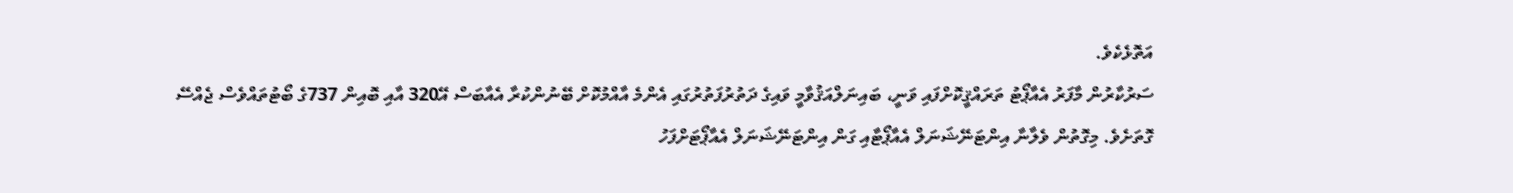އަތޮޅެކެވެ.
ސަރުކާރުން މާފަރު އެއާޕޯޓު ތަރައްޤީކޮށްފައި ވަނީ، ބައިނަލްއަޤުވާމީ ވައިގެ ދަތުރުފަތުރުގައި އެންމެ އާއްމުކޮށް ބޭނުންކުރާ އެއާބަސް އޭ320 އާއި ބޮއިން 737ގެ ބޯޓުތައްވެސް ޖެއްސޭ ގޮތަށެވެ. މިގޮތުން ވެލާނާ އިންޓަނޭޝަނަލް އެއާޕޯޓާއި ގަން އިންޓަނޭޝަނަލް އެއާޕޯޓަށްފަހު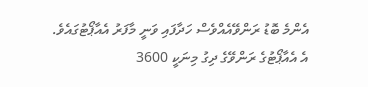އެންމެ ބޮޑު ރަންވޭއެއްވެސް ހަދާފައި ވަނީ މާފަރު އެއާޕޯޓުގައެވެ. އެ އެއާޕޯޓުގެ ރަންވޭގެ ދިގު މިނަކީ 3600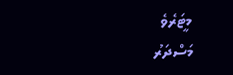މީޓަރެވެ
މަސްދަރު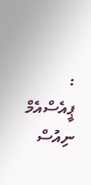: ޕީއެސްއެމް ނިއުސް